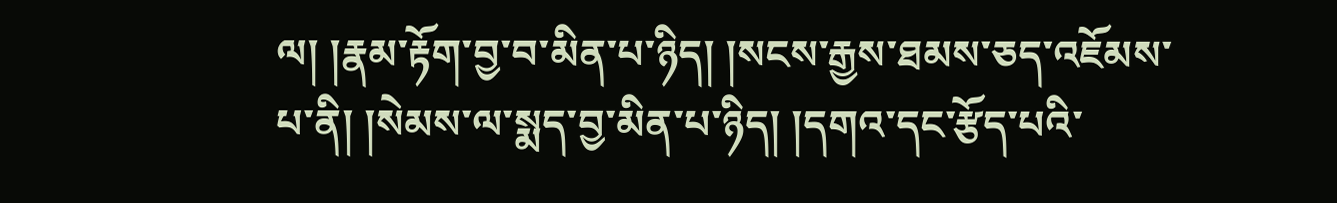ལ། །རྣམ་རྟོག་བྱ་བ་མིན་པ་ཉིད། །སངས་རྒྱས་ཐམས་ཅད་འཇོམས་པ་ནི། །སེམས་ལ་སྨད་བྱ་མིན་པ་ཉིད། །དགའ་དང་རྩོད་པའི་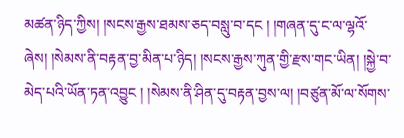མཚན་ཉིད་ཀྱིས། །སངས་རྒྱས་ཐམས་ཅད་བསླུ་བ་དང ། །གཞན་དུ་ང་ལ་ལྷའོ་ཞེས། །སེམས་ནི་བརྟན་བྱ་མིན་པ་ཉིད། །སངས་རྒྱས་ཀུན་གྱི་རྫས་གང་ཡིན། །སྐྱེ་བ་མེད་པའི་ཡོན་ཏན་འབྱུང ། །སེམས་ནི་ཤིན་དུ་བརྟན་བྱས་ལ། །བཙུན་མོ་ལ་སོགས་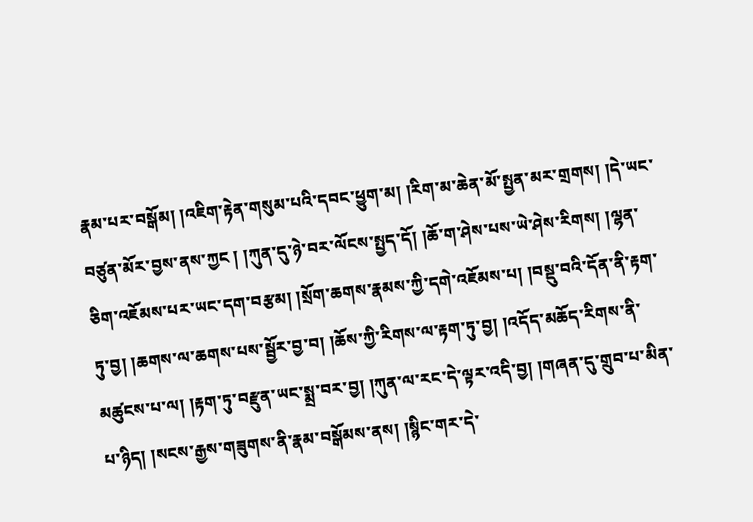རྣམ་པར་བསྒོམ། །འཇིག་རྟེན་གསུམ་པའི་དབང་ཕྱུག་མ། །རིག་མ་ཆེན་མོ་སྤྱན་མར་གྲགས། །དེ་ཡང་བཙུན་མོར་བྱས་ནས་ཀྱང ། །ཀུན་དུ་ཉེ་བར་ལོངས་སྤྱད་དོ། །ཆོ་ག་ཤེས་པས་ཡེ་ཤེས་རིགས། །ལྷན་ཅིག་འཇོམས་པར་ཡང་དག་བརྩམ། །སྲོག་ཆགས་རྣམས་ཀྱི་དགེ་འཇོམས་པ། །བསྡུ་བའི་དོན་ནི་རྟག་ཏུ་བྱ། །ཆགས་ལ་ཆགས་པས་སྦྱོར་བྱ་བ། །ཆོས་ཀྱི་རིགས་ལ་རྟག་ཏུ་བྱ། །འདོད་མཆོད་རིགས་ནི་མཚུངས་པ་ལ། །རྟག་ཏུ་བརྫུན་ཡང་སྨྲ་བར་བྱ། །ཀུན་ལ་རང་དེ་ལྟར་འདི་བྱ། །གཞན་དུ་གྲུབ་པ་མིན་པ་ཉིད། །སངས་རྒྱས་གཟུགས་ནི་རྣམ་བསྒོམས་ནས། །སྙིང་གར་དེ་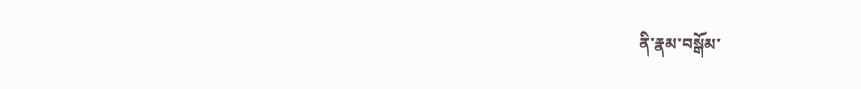ནི་རྣམ་བསྒོམ་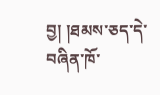བྱ། །ཐམས་ཅད་དེ་བཞིན་ཁོ་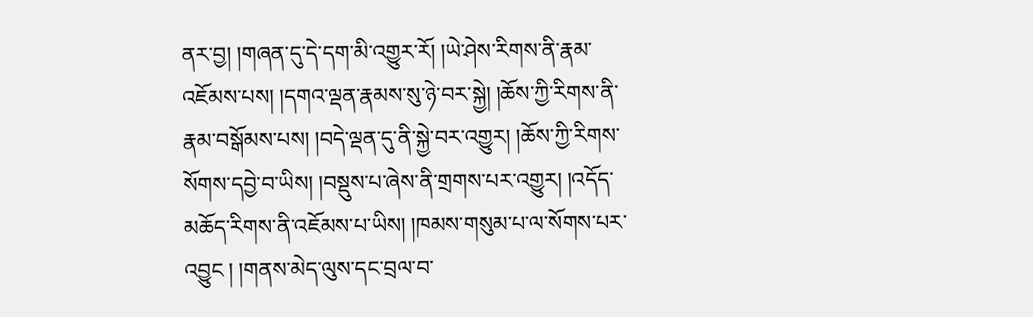ནར་བྱ། །གཞན་དུ་དེ་དག་མི་འགྱུར་རོ། །ཡེ་ཤེས་རིགས་ནི་རྣམ་འཇོམས་པས། །དགའ་ལྡན་རྣམས་སུ་ཉེ་བར་སྐྱེ། །ཆོས་ཀྱི་རིགས་ནི་རྣམ་བསྒོམས་པས། །བདེ་ལྡན་དུ་ནི་སྐྱེ་བར་འགྱུར། །ཆོས་ཀྱི་རིགས་སོགས་དབྱེ་བ་ཡིས། །བསྡུས་པ་ཞེས་ནི་གྲགས་པར་འགྱུར། །འདོད་མཆོད་རིགས་ནི་འཇོམས་པ་ཡིས། །ཁམས་གསུམ་པ་ལ་སོགས་པར་འབྱུང ། །གནས་མེད་ལུས་དང་བྲལ་བ་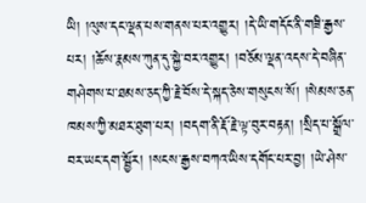ཡི། །ལུས་དང་ལྡན་པས་གནས་པར་འགྱུར། །དེ་ཡི་གདོང་ནི་གཟི་རྒྱས་པར། །ཆོས་རྣམས་ཀུན་དུ་སྐྱེ་བར་འགྱུར། །བཅོམ་ལྡན་འདས་དེ་བཞིན་གཤེགས་པ་ཐམས་ཅད་ཀྱི་རྗེ་བོས་དེ་སྐད་ཅེས་གསུངས་སོ། །སེམས་ཅན་ཁམས་ཀྱི་མཐར་ཐུག་པར། །བདག་ནི་རྡོ་རྗེ་ལྟ་བུར་བརྟན། །སྲིད་པ་སྒྲོལ་བར་ཡང་དག་སྦྱོར། །སངས་རྒྱས་བཀའ་ཡིས་དགོང་པར་བྱ། །ཡེ་ཤེས་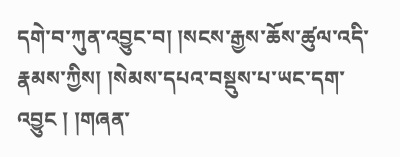དགེ་བ་ཀུན་འབྱུང་བ། །སངས་རྒྱས་ཆོས་ཚུལ་འདི་རྣམས་ཀྱིས། །སེམས་དཔའ་བསྡུས་པ་ཡང་དག་འབྱུང ། །གཞན་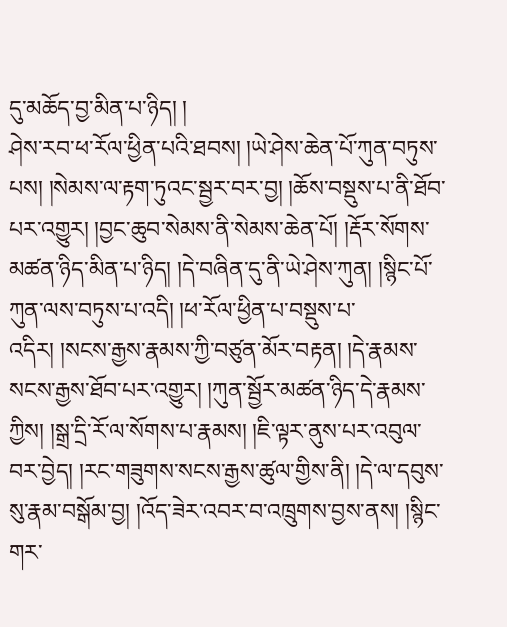དུ་མཆོད་བྱ་མིན་པ་ཉིད། །
ཤེས་རབ་ཕ་རོལ་ཕྱིན་པའི་ཐབས། །ཡེ་ཤེས་ཆེན་པོ་ཀུན་བཏུས་པས། །སེམས་ལ་རྟག་ཏུའང་སྦྱར་བར་བྱ། །ཆོས་བསྡུས་པ་ནི་ཐོབ་པར་འགྱུར། །བྱང་ཆུབ་སེམས་ནི་སེམས་ཆེན་པོ། །རྡོར་སོགས་མཚན་ཉིད་མིན་པ་ཉིད། །དེ་བཞིན་དུ་ནི་ཡེ་ཤེས་ཀུན། །སྙིང་པོ་ཀུན་ལས་བཏུས་པ་འདི། །ཕ་རོལ་ཕྱིན་པ་བསྡུས་པ་འདིར། །སངས་རྒྱས་རྣམས་ཀྱི་བཙུན་མོར་བརྟན། །དེ་རྣམས་སངས་རྒྱས་ཐོབ་པར་འགྱུར། །ཀུན་སྦྱོར་མཚན་ཉིད་དེ་རྣམས་ཀྱིས། །སྒྲ་དྲི་རོ་ལ་སོགས་པ་རྣམས། །ཇི་ལྟར་ནུས་པར་འབུལ་བར་བྱེད། །རང་གཟུགས་སངས་རྒྱས་ཚུལ་གྱིས་ནི། །དེ་ལ་དབུས་སུ་རྣམ་བསྒོམ་བྱ། །འོད་ཟེར་འབར་བ་འཁྲུགས་བྱས་ནས། །སྙིང་གར་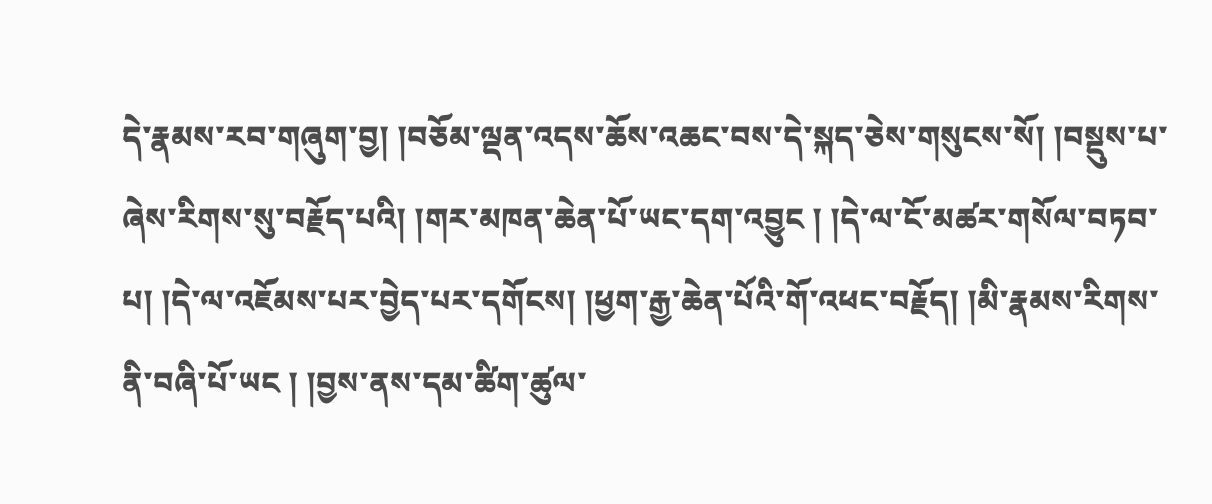དེ་རྣམས་རབ་གཞུག་བྱ། །བཅོམ་ལྡན་འདས་ཆོས་འཆང་བས་དེ་སྐད་ཅེས་གསུངས་སོ། །བསྡུས་པ་ཞེས་རིགས་སུ་བརྗོད་པའི། །གར་མཁན་ཆེན་པོ་ཡང་དག་འབྱུང ། །དེ་ལ་ངོ་མཚར་གསོལ་བཏབ་པ། །དེ་ལ་འཇོམས་པར་བྱེད་པར་དགོངས། །ཕྱག་རྒྱ་ཆེན་པོའི་གོ་འཕང་བརྗོད། །མི་རྣམས་རིགས་ནི་བཞི་པོ་ཡང ། །བྱས་ནས་དམ་ཚིག་ཚུལ་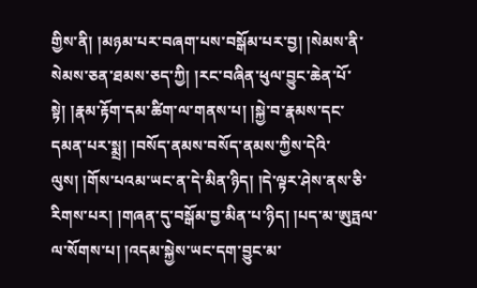གྱིས་ནི། །མཉམ་པར་བཞག་པས་བསྒོམ་པར་བྱ། །སེམས་ནི་སེམས་ཅན་ཐམས་ཅད་ཀྱི། །རང་བཞིན་ཕུལ་བྱུང་ཆེན་པོ་སྟེ། །རྣམ་རྟོག་དམ་ཚིག་ལ་གནས་པ། །སྐྱེ་བ་རྣམས་དང་དམན་པར་སྨྲ། །བསོད་ནམས་བསོད་ནམས་ཀྱིས་དེའི་ལུས། །གོས་པའམ་ཡང་ན་དེ་མིན་ཉིད། །དེ་ལྟར་ཤེས་ནས་ཅི་རིགས་པར། །གཞན་དུ་བསྒོམ་བྱ་མིན་པ་ཉིད། །པད་མ་ཨུཏྤལ་ལ་སོགས་པ། །འདམ་སྐྱེས་ཡང་དག་བྱུང་མ་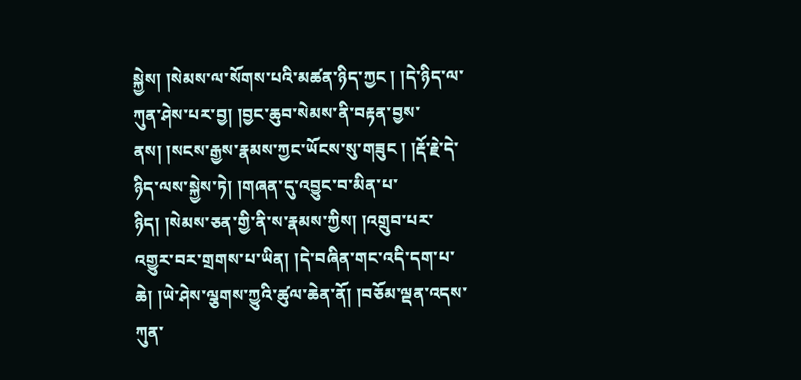སྐྱེས། །སེམས་ལ་སོགས་པའི་མཚན་ཉིད་ཀྱང ། །དེ་ཉིད་ལ་ཀུན་ཤེས་པར་བྱ། །བྱང་ཆུབ་སེམས་ནི་བརྟན་བྱས་ནས། །སངས་རྒྱས་རྣམས་ཀྱང་ཡོངས་སུ་གཟུང ། །རྡོ་རྗེ་དེ་ཉིད་ལས་སྐྱེས་ཏེ། །གཞན་དུ་འབྱུང་བ་མིན་པ་ཉིད། །སེམས་ཅན་གྱི་ནི་ས་རྣམས་ཀྱིས། །འགྲུབ་པར་འགྱུར་བར་གྲགས་པ་ཡིན། །དེ་བཞིན་གང་འདི་དག་པ་ཆེ། །ཡེ་ཤེས་ལྕགས་ཀྱུའི་ཚུལ་ཆེན་ནོ། །བཅོམ་ལྡན་འདས་ཀུན་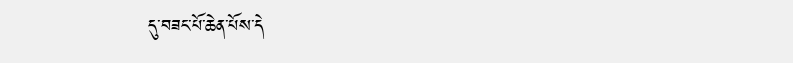དུ་བཟང་པོ་ཆེན་པོས་དེ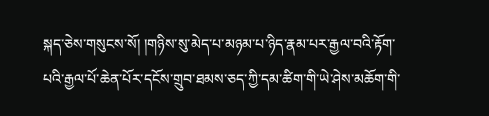སྐད་ཅེས་གསུངས་སོ། །གཉིས་སུ་མེད་པ་མཉམ་པ་ཉིད་རྣམ་པར་རྒྱལ་བའི་རྟོག་པའི་རྒྱལ་པོ་ཆེན་པོར་དངོས་གྲུབ་ཐམས་ཅད་ཀྱི་དམ་ཚིག་གི་ཡེ་ཤེས་མཆོག་གི་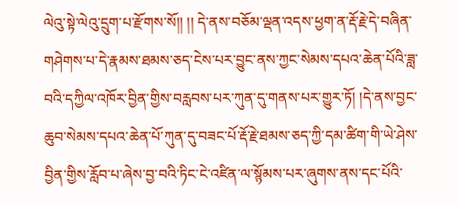ལེའུ་སྟེ་ལེའུ་དྲུག་པ་རྫོགས་སོ།། །། དེ་ནས་བཅོམ་ལྡན་འདས་ཕྱག་ན་རྡོ་རྗེ་དེ་བཞིན་གཤེགས་པ་དེ་རྣམས་ཐམས་ཅད་ངེས་པར་བྱུང་ནས་ཀྱང་སེམས་དཔའ་ཆེན་པོའི་ཟླ་བའི་དཀྱིལ་འཁོར་བྱིན་གྱིས་བརླབས་པར་ཀུན་དུ་གནས་པར་གྱུར་ཏོ། །དེ་ནས་བྱང་ཆུབ་སེམས་དཔའ་ཆེན་པོ་ཀུན་དུ་བཟང་པོ་རྡོ་རྗེ་ཐམས་ཅད་ཀྱི་དམ་ཚིག་གི་ཡེ་ཤེས་བྱིན་གྱིས་རློབ་པ་ཞེས་བྱ་བའི་ཏིང་ངེ་འཛིན་ལ་སྙོམས་པར་ཞུགས་ནས་དང་པོའི་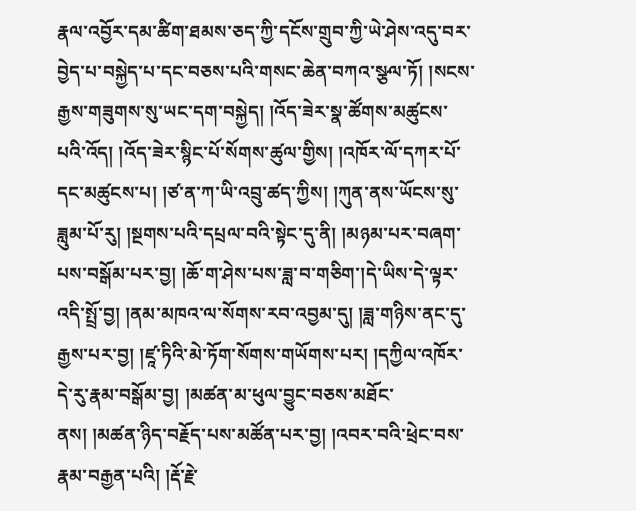རྣལ་འབྱོར་དམ་ཚིག་ཐམས་ཅད་ཀྱི་དངོས་གྲུབ་ཀྱི་ཡེ་ཤེས་འདུ་བར་བྱེད་པ་བསྐྱེད་པ་དང་བཅས་པའི་གསང་ཆེན་བཀའ་སྩལ་ཏོ། །སངས་རྒྱས་གཟུགས་སུ་ཡང་དག་བསྐྱེད། །འོད་ཟེར་སྣ་ཚོགས་མཚུངས་པའི་འོད། །འོད་ཟེར་སྙིང་པོ་སོགས་ཚུལ་གྱིས། །འཁོར་ལོ་དཀར་པོ་དང་མཚུངས་པ། །ཙ་ན་ཀ་ཡི་འབྲུ་ཚད་ཀྱིས། །ཀུན་ནས་ཡོངས་སུ་ཟླུམ་པོ་རུ། །སྔགས་པའི་དཔྲལ་བའི་སྟེང་དུ་ནི། །མཉམ་པར་བཞག་པས་བསྒོམ་པར་བྱ། །ཆོ་ག་ཤེས་པས་ཟླ་བ་གཅིག་།དེ་ཡིས་དེ་ལྟར་འདི་སྤྲོ་བྱ། །ནམ་མཁའ་ལ་སོགས་རབ་འབྱམ་དུ། །ཟླ་གཉིས་ནང་དུ་རྒྱས་པར་བྱ། །ཛཱ་ཏིའི་མེ་ཏོག་སོགས་གཡོགས་པར། །དཀྱིལ་འཁོར་དེ་རུ་རྣམ་བསྒོམ་བྱ། །མཚན་མ་ཕུལ་བྱུང་བཅས་མཐོང་ནས། །མཚན་ཉིད་བརྗོད་པས་མཚོན་པར་བྱ། །འབར་བའི་ཕྲེང་བས་རྣམ་བརྒྱན་པའི། །རྡོ་རྗེ་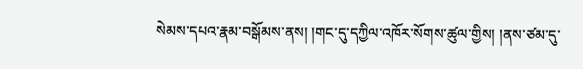སེམས་དཔའ་རྣམ་བསྒོམས་ནས། །གང་དུ་དཀྱིལ་འཁོར་སོགས་ཚུལ་གྱིས། །ནས་ཙམ་དུ་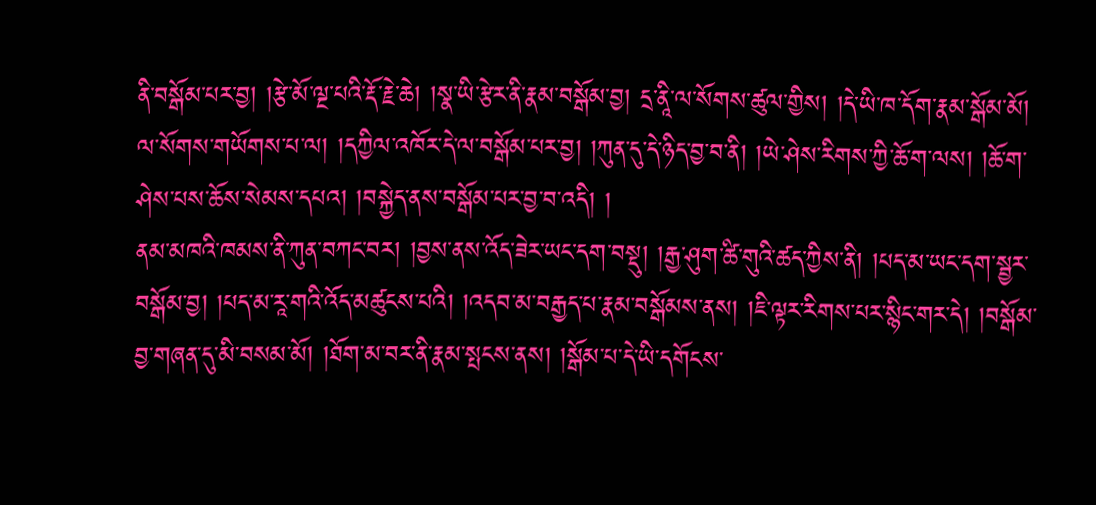ནི་བསྒོམ་པར་བྱ། །རྩེ་མོ་ལྔ་པའི་རྡོ་རྗེ་ཆེ། །སྣ་ཡི་རྩེར་ནི་རྣམ་བསྒོམ་བྱ། དྲ་ནཱི་ལ་སོགས་ཚུལ་གྱིས། །དེ་ཡི་ཁ་དོག་རྣམ་སྒོམ་མོ། ལ་སོགས་གཡོགས་པ་ལ། །དཀྱིལ་འཁོར་དེ་ལ་བསྒོམ་པར་བྱ། །ཀུན་དུ་དེ་ཉིད་བྱ་བ་ནི། །ཡེ་ཤེས་རིགས་ཀྱི་ཆོ་ག་ལས། །ཆོ་ག་ཤེས་པས་ཆོས་སེམས་དཔའ། །བསྐྱེད་ནས་བསྒོམ་པར་བྱ་བ་འདི། །
ནམ་མཁའི་ཁམས་ནི་ཀུན་བཀང་བར། །བྱས་ནས་འོད་ཟེར་ཡང་དག་བསྡུ། །རྒྱ་ཤུག་ཚི་གུའི་ཚད་ཀྱིས་ནི། །པད་མ་ཡང་དག་སྦྱར་བསྒོམ་བྱ། །པད་མ་རཱ་གའི་འོད་མཚུངས་པའི། །འདབ་མ་བརྒྱད་པ་རྣམ་བསྒོམས་ནས། །ཇི་ལྟར་རིགས་པར་སྙིང་གར་དེ། །བསྒོམ་བྱ་གཞན་དུ་མི་བསམ་མོ། །ཐོག་མ་བར་ནི་རྣམ་སྤངས་ནས། །སྒོམ་པ་དེ་ཡི་དགོངས་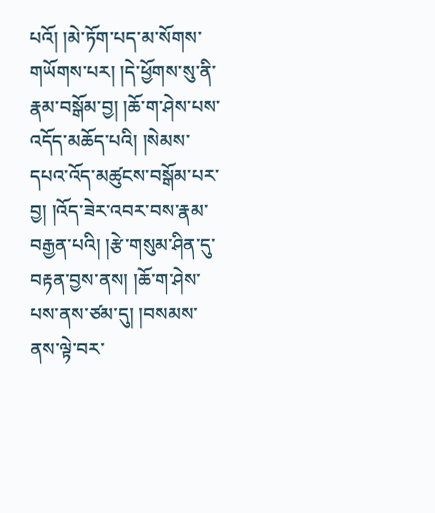པའོ། །མེ་ཏོག་པད་མ་སོགས་གཡོགས་པར། །དེ་ཕྱོགས་སུ་ནི་རྣམ་བསྒོམ་བྱ། །ཆོ་ག་ཤེས་པས་འདོད་མཆོད་པའི། །སེམས་དཔའ་འོད་མཚུངས་བསྒོམ་པར་བྱ། །འོད་ཟེར་འབར་བས་རྣམ་བརྒྱན་པའི། །རྩེ་གསུམ་ཤིན་དུ་བརྟན་བྱས་ནས། །ཆོ་ག་ཤེས་པས་ནས་ཙམ་དུ། །བསམས་ནས་ལྟེ་བར་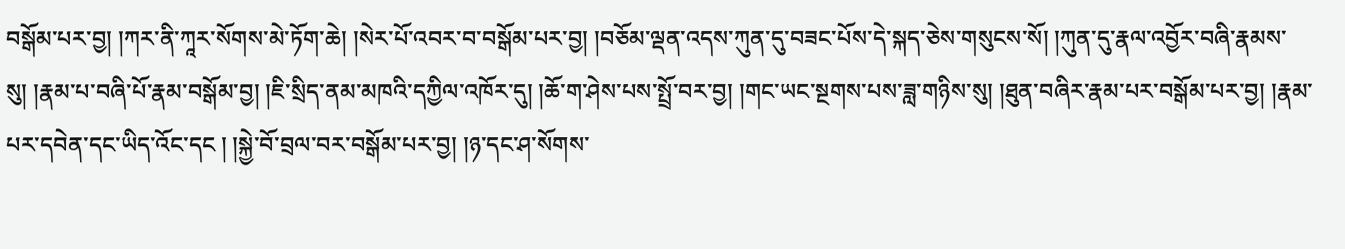བསྒོམ་པར་བྱ། །ཀར་ནི་ཀཱར་སོགས་མེ་ཏོག་ཆེ། །སེར་པོ་འབར་བ་བསྒོམ་པར་བྱ། །བཅོམ་ལྡན་འདས་ཀུན་དུ་བཟང་པོས་དེ་སྐད་ཅེས་གསུངས་སོ། །ཀུན་དུ་རྣལ་འབྱོར་བཞི་རྣམས་སུ། །རྣམ་པ་བཞི་པོ་རྣམ་བསྒོམ་བྱ། །ཇི་སྲིད་ནམ་མཁའི་དཀྱིལ་འཁོར་དུ། །ཆོ་ག་ཤེས་པས་སྤྲོ་བར་བྱ། །གང་ཡང་སྔགས་པས་ཟླ་གཉིས་སུ། །ཐུན་བཞིར་རྣམ་པར་བསྒོམ་པར་བྱ། །རྣམ་པར་དབེན་དང་ཡིད་འོང་དང ། །སྐྱེ་བོ་བྲལ་བར་བསྒོམ་པར་བྱ། །ཉ་དང་ཤ་སོགས་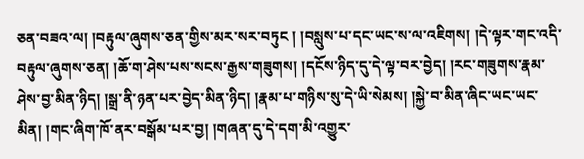ཅན་བཟའ་ལ། །བརྟུལ་ཞུགས་ཅན་གྱིས་མར་སར་བཏུང ། །བསླུས་པ་དང་ཡང་ས་ལ་འཇིགས། །དེ་ལྟར་གང་འདི་བརྟུལ་ཞུགས་ཅན། །ཆོ་ག་ཤེས་པས་སངས་རྒྱས་གཟུགས། །དངོས་ཉིད་དུ་དེ་ལྟ་བར་བྱེད། །རང་གཟུགས་རྣམ་ཤེས་བྱ་མིན་ཉིད། །སྒྲ་ནི་ཉན་པར་བྱེད་མིན་ཉིད། །རྣམ་པ་གཉིས་སུ་དེ་ཡི་སེམས། །སྐྱེ་བ་མིན་ཞིང་ཡང་ཡང་མིན། །གང་ཞིག་ཁོ་ནར་བསྒོམ་པར་བྱ། །གཞན་དུ་དེ་དག་མི་འགྱུར་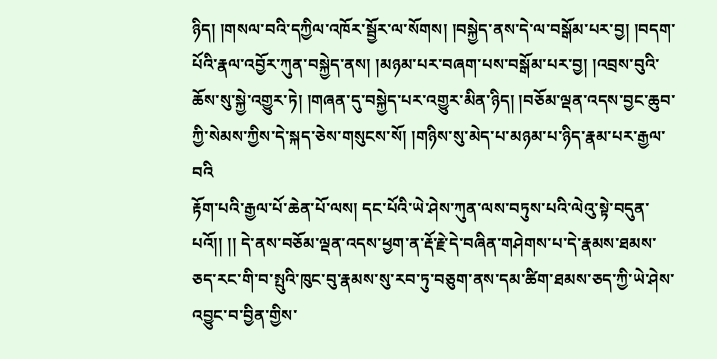ཉིད། །གསལ་བའི་དཀྱིལ་འཁོར་སྦྱོར་ལ་སོགས། །བསྐྱེད་ནས་དེ་ལ་བསྒོམ་པར་བྱ། །བདག་པོའི་རྣལ་འབྱོར་ཀུན་བསྐྱེད་ནས། །མཉམ་པར་བཞག་པས་བསྒོམ་པར་བྱ། །འབྲས་བུའི་ཆོས་སུ་སྐྱེ་འགྱུར་ཏེ། །གཞན་དུ་བསྐྱེད་པར་འགྱུར་མིན་ཉིད། །བཅོམ་ལྡན་འདས་བྱང་ཆུབ་ཀྱི་སེམས་ཀྱིས་དེ་སྐད་ཅེས་གསུངས་སོ། །གཉིས་སུ་མེད་པ་མཉམ་པ་ཉིད་རྣམ་པར་རྒྱལ་བའི
རྟོག་པའི་རྒྱལ་པོ་ཆེན་པོ་ལས། དང་པོའི་ཡེ་ཤེས་ཀུན་ལས་བཏུས་པའི་ལེའུ་སྟེ་བདུན་པའོ།། །། དེ་ནས་བཅོམ་ལྡན་འདས་ཕྱག་ན་རྡོ་རྗེ་དེ་བཞིན་གཤེགས་པ་དེ་རྣམས་ཐམས་ཅད་རང་གི་བ་སྤུའི་ཁུང་བུ་རྣམས་སུ་རབ་ཏུ་བཅུག་ནས་དམ་ཚིག་ཐམས་ཅད་ཀྱི་ཡེ་ཤེས་འབྱུང་བ་བྱིན་གྱིས་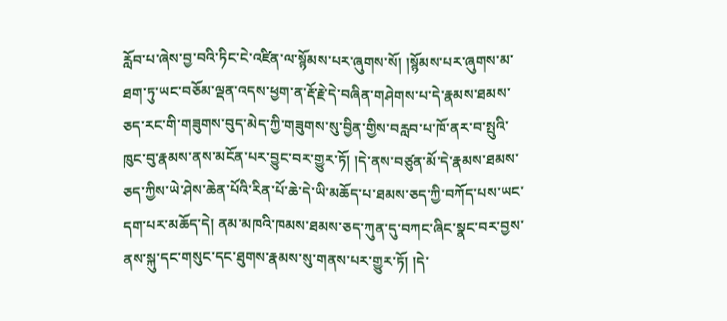རློབ་པ་ཞེས་བྱ་བའི་ཏིང་ངེ་འཛིན་ལ་སྙོམས་པར་ཞུགས་སོ། །སྙོམས་པར་ཞུགས་མ་ཐག་ཏུ་ཡང་བཅོམ་ལྡན་འདས་ཕྱག་ན་རྡོ་རྗེ་དེ་བཞིན་གཤེགས་པ་དེ་རྣམས་ཐམས་ཅད་རང་གི་གཟུགས་བུད་མེད་ཀྱི་གཟུགས་སུ་བྱིན་གྱིས་བརླབ་པ་ཁོ་ནར་བ་སྤུའི་ཁུང་བུ་རྣམས་ནས་མངོན་པར་བྱུང་བར་གྱུར་ཏོ། །དེ་ནས་བཙུན་མོ་དེ་རྣམས་ཐམས་ཅད་ཀྱིས་ཡེ་ཤེས་ཆེན་པོའི་རིན་པོ་ཆེ་དེ་ཡི་མཆོད་པ་ཐམས་ཅད་ཀྱི་བཀོད་པས་ཡང་དག་པར་མཆོད་དེ། ནམ་མཁའི་ཁམས་ཐམས་ཅད་ཀུན་དུ་བཀང་ཞིང་སྣང་བར་བྱས་ནས་སྐུ་དང་གསུང་དང་ཐུགས་རྣམས་སུ་གནས་པར་གྱུར་ཏོ། །དེ་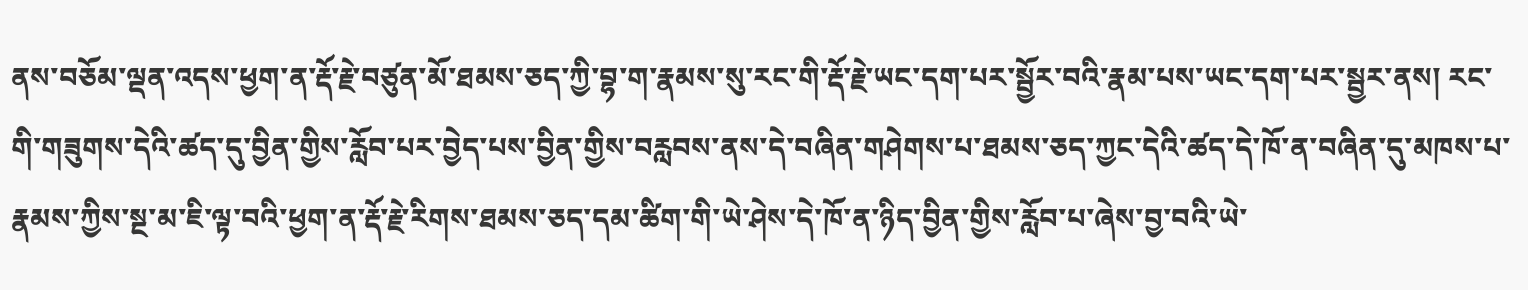ནས་བཅོམ་ལྡན་འདས་ཕྱག་ན་རྡོ་རྗེ་བཙུན་མོ་ཐམས་ཅད་ཀྱི་བྷ་ག་རྣམས་སུ་རང་གི་རྡོ་རྗེ་ཡང་དག་པར་སྦྱོར་བའི་རྣམ་པས་ཡང་དག་པར་སྦྱར་ནས། རང་གི་གཟུགས་དེའི་ཚད་དུ་བྱིན་གྱིས་རློབ་པར་བྱེད་པས་བྱིན་གྱིས་བརླབས་ནས་དེ་བཞིན་གཤེགས་པ་ཐམས་ཅད་ཀྱང་དེའི་ཚད་དེ་ཁོ་ན་བཞིན་དུ་མཁས་པ་རྣམས་ཀྱིས་སྔ་མ་ཇི་ལྟ་བའི་ཕྱག་ན་རྡོ་རྗེ་རིགས་ཐམས་ཅད་དམ་ཚིག་གི་ཡེ་ཤེས་དེ་ཁོ་ན་ཉིད་བྱིན་གྱིས་རློབ་པ་ཞེས་བྱ་བའི་ཡེ་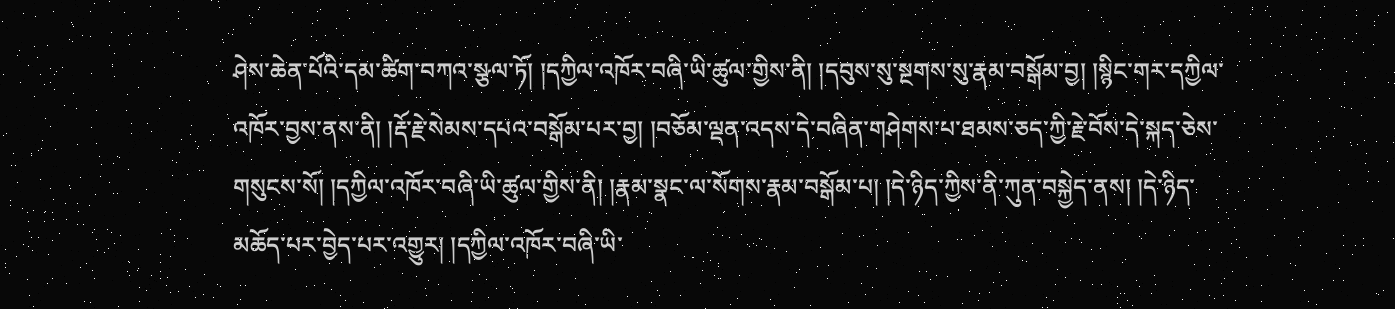ཤེས་ཆེན་པོའི་དམ་ཚིག་བཀའ་སྩལ་ཏོ། །དཀྱིལ་འཁོར་བཞི་ཡི་ཚུལ་གྱིས་ནི། །དབུས་སུ་སྔགས་སུ་རྣམ་བསྒོམ་བྱ། །སྙིང་གར་དཀྱིལ་འཁོར་བྱས་ནས་ནི། །རྡོ་རྗེ་སེམས་དཔའ་བསྒོམ་པར་བྱ། །བཅོམ་ལྡན་འདས་དེ་བཞིན་གཤེགས་པ་ཐམས་ཅད་ཀྱི་རྗེ་བོས་དེ་སྐད་ཅེས་གསུངས་སོ། །དཀྱིལ་འཁོར་བཞི་ཡི་ཚུལ་གྱིས་ནི། །རྣམ་སྣང་ལ་སོགས་རྣམ་བསྒོམ་པ། །དེ་ཉིད་ཀྱིས་ནི་ཀུན་བསྐྱེད་ནས། །དེ་ཉིད་མཆོད་པར་བྱེད་པར་འགྱུར། །དཀྱིལ་འཁོར་བཞི་ཡི་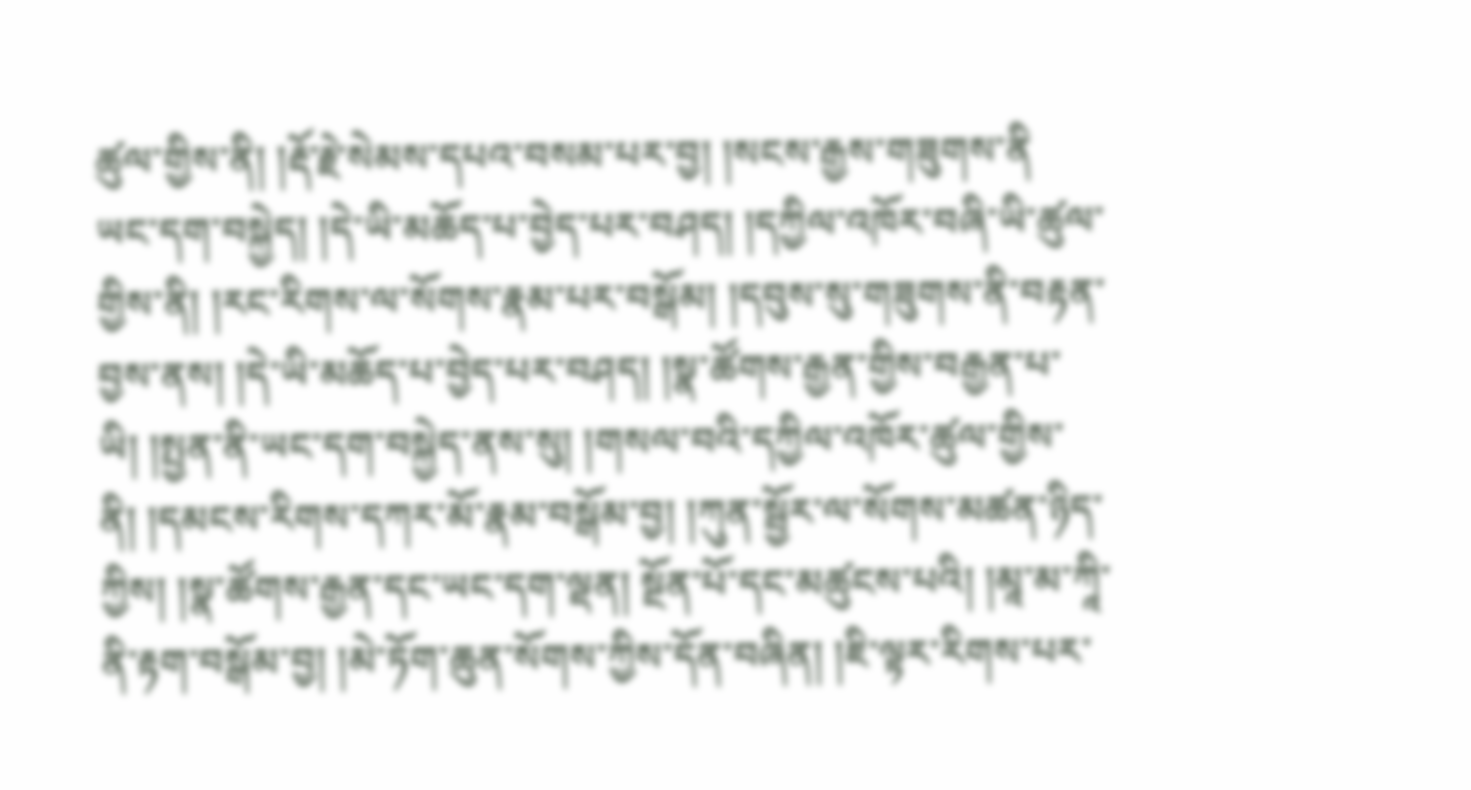ཚུལ་གྱིས་ནི། །རྡོ་རྗེ་སེམས་དཔའ་བསམ་པར་བྱ། །སངས་རྒྱས་གཟུགས་ནི
ཡང་དག་བསྐྱེད། །དེ་ཡི་མཆོད་པ་བྱེད་པར་བཤད། །དཀྱིལ་འཁོར་བཞི་ཡི་ཚུལ་གྱིས་ནི། །རང་རིགས་ལ་སོགས་རྣམ་པར་བསྒོམ། །དབུས་སུ་གཟུགས་ནི་བརྟན་བྱས་ནས། །དེ་ཡི་མཆོད་པ་བྱེད་པར་བཤད། །སྣ་ཚོགས་རྒྱན་གྱིས་བརྒྱན་པ་ཡི། །སྤྱན་ནི་ཡང་དག་བསྐྱེད་ནས་སུ། །གསལ་བའི་དཀྱིལ་འཁོར་ཚུལ་གྱིས་ནི། །དམངས་རིགས་དཀར་མོ་རྣམ་བསྒོམ་བྱ། །ཀུན་སྦྱོར་ལ་སོགས་མཚན་ཉིད་ཀྱིས། །སྣ་ཚོགས་རྒྱན་དང་ཡང་དག་ལྡན། སྔོན་པོ་དང་མཚུངས་པའི། །མཱ་མ་ཀཱི་ནི་རྟག་བསྒོམ་བྱ། །མེ་ཏོག་ཆུན་སོགས་ཀྱིས་དོན་བཞིན། །ཇི་ལྟར་རིགས་པར་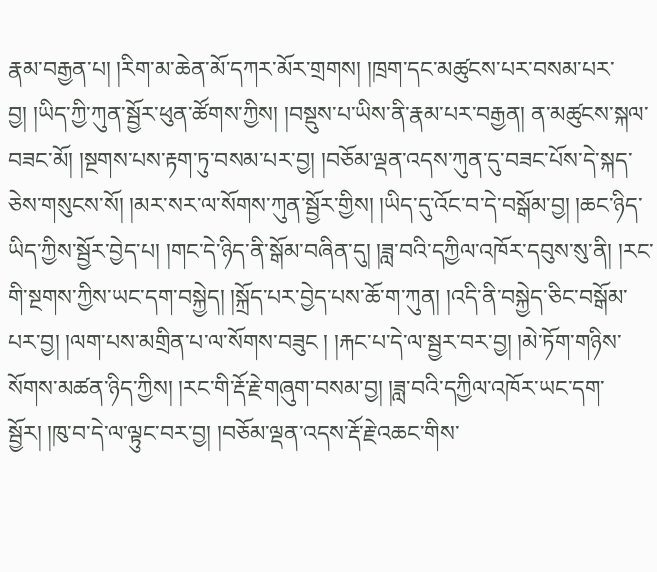རྣམ་བརྒྱན་པ། །རིག་མ་ཆེན་མོ་དཀར་མོར་གྲགས། །ཁྲག་དང་མཚུངས་པར་བསམ་པར་བྱ། །ཡིད་ཀྱི་ཀུན་སྦྱོར་ཕུན་ཚོགས་ཀྱིས། །བསྡུས་པ་ཡིས་ནི་རྣམ་པར་བརྒྱན། ན་མཚུངས་སྐལ་བཟང་མོ། །སྔགས་པས་རྟག་ཏུ་བསམ་པར་བྱ། །བཅོམ་ལྡན་འདས་ཀུན་དུ་བཟང་པོས་དེ་སྐད་ཅེས་གསུངས་སོ། །མར་སར་ལ་སོགས་ཀུན་སྦྱོར་གྱིས། །ཡིད་དུ་འོང་བ་དེ་བསྒོམ་བྱ། །ཆང་ཉིད་ཡིད་ཀྱིས་སྦྱོར་བྱེད་པ། །གང་དེ་ཉིད་ནི་སྒོམ་བཞིན་དུ། །ཟླ་བའི་དཀྱིལ་འཁོར་དབུས་སུ་ནི། །རང་གི་སྔགས་ཀྱིས་ཡང་དག་བསྐྱེད། །སྐྲོད་པར་བྱེད་པས་ཆོ་ག་ཀུན། །འདི་ནི་བསྐྱེད་ཅིང་བསྒོམ་པར་བྱ། །ལག་པས་མགྲིན་པ་ལ་སོགས་བཟུང ། །རྐང་པ་དེ་ལ་སྦྱར་བར་བྱ། །མེ་ཏོག་གཉིས་སོགས་མཚན་ཉིད་ཀྱིས། །རང་གི་རྡོ་རྗེ་གཞུག་བསམ་བྱ། །ཟླ་བའི་དཀྱིལ་འཁོར་ཡང་དག་སྦྱོར། །ཁུ་བ་དེ་ལ་ལྟུང་བར་བྱ། །བཅོམ་ལྡན་འདས་རྡོ་རྗེ་འཆང་གིས་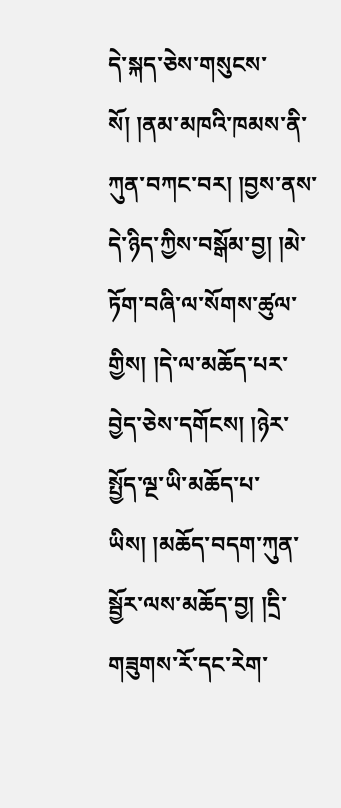དེ་སྐད་ཅེས་གསུངས་སོ། །ནམ་མཁའི་ཁམས་ནི་ཀུན་བཀང་བར། །བྱས་ནས་དེ་ཉིད་ཀྱིས་བསྒོམ་བྱ། །མེ་ཏོག་བཞི་ལ་སོགས་ཚུལ་གྱིས། །དེ་ལ་མཆོད་པར་བྱེད་ཅེས་དགོངས། །ཉེར་སྤྱོད་ལྔ་ཡི་མཆོད་པ་ཡིས། །མཆོད་བདག་ཀུན་སྦྱོར་ལས་མཆོད་བྱ། །དྲི་གཟུགས་རོ་དང་རེག་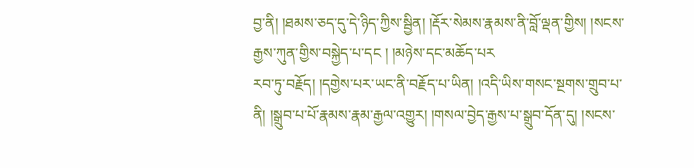བྱ་ནི། །ཐམས་ཅད་དུ་དེ་ཉིད་ཀྱིས་སྦྱིན། །རྡོར་སེམས་རྣམས་ནི་བློ་ལྡན་གྱིས། །སངས་རྒྱས་ཀུན་གྱིས་བསྐྱེད་པ་དང ། །མཉེས་དང་མཆོད་པར
རབ་ཏུ་བརྗོད། །དགྱེས་པར་ཡང་ནི་བརྗོད་པ་ཡིན། །འདི་ཡིས་གསང་སྔགས་གྲུབ་པ་ནི། །སྒྲུབ་པ་པོ་རྣམས་རྣམ་རྒྱལ་འགྱུར། །གསལ་བྱེད་རྒྱས་པ་སྒྲུབ་དོན་དུ། །སངས་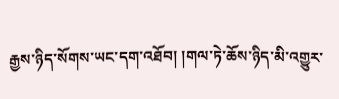རྒྱས་ཉིད་སོགས་ཡང་དག་འཐོབ། །གལ་ཏེ་ཆོས་ཉིད་མི་འགྱུར་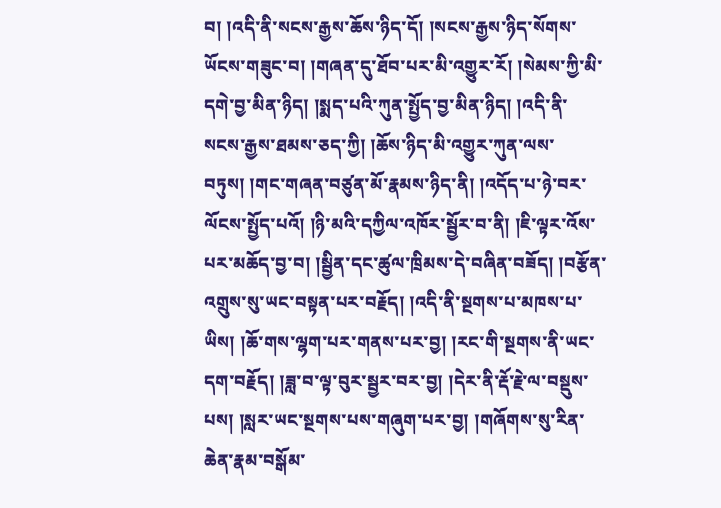བ། །འདི་ནི་སངས་རྒྱས་ཆོས་ཉིད་དོ། །སངས་རྒྱས་ཉིད་སོགས་ཡོངས་གཟུང་བ། །གཞན་དུ་ཐོབ་པར་མི་འགྱུར་རོ། །སེམས་ཀྱི་མི་དགེ་བྱ་མིན་ཉིད། །སྨད་པའི་ཀུན་སྤྱོད་བྱ་མིན་ཉིད། །འདི་ནི་སངས་རྒྱས་ཐམས་ཅད་ཀྱི། །ཆོས་ཉིད་མི་འགྱུར་ཀུན་ལས་བཏུས། །གང་གཞན་བཙུན་མོ་རྣམས་ཉིད་ནི། །འདོད་པ་ཉེ་བར་ལོངས་སྤྱོད་པའོ། །ཉི་མའི་དཀྱིལ་འཁོར་སྦྱོར་བ་ནི། །ཇི་ལྟར་འོས་པར་མཆོད་བྱ་བ། །སྦྱིན་དང་ཚུལ་ཁྲིམས་དེ་བཞིན་བཟོད། །བརྩོན་འགྲུས་སུ་ཡང་བསྟན་པར་བརྗོད། །འདི་ནི་སྔགས་པ་མཁས་པ་ཡིས། །ཆོ་གས་ལྷག་པར་གནས་པར་བྱ། །རང་གི་སྔགས་ནི་ཡང་དག་བརྗོད། །ཟླ་བ་ལྟ་བུར་སྦྱར་བར་བྱ། །དེར་ནི་རྡོ་རྗེ་ལ་བསྡུས་པས། །སླར་ཡང་སྔགས་པས་གཞུག་པར་བྱ། །གཞོགས་སུ་རིན་ཆེན་རྣམ་བསྒོམ་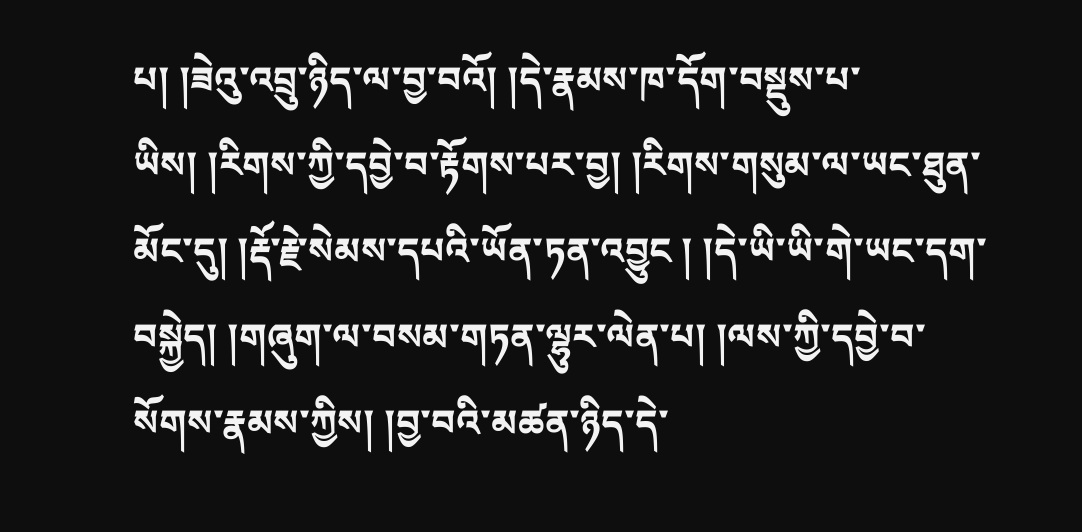པ། །ཟེའུ་འབྲུ་ཉིད་ལ་བྱ་བའོ། །དེ་རྣམས་ཁ་དོག་བསྡུས་པ་ཡིས། །རིགས་ཀྱི་དབྱེ་བ་རྟོགས་པར་བྱ། །རིགས་གསུམ་ལ་ཡང་ཐུན་མོང་དུ། །རྡོ་རྗེ་སེམས་དཔའི་ཡོན་ཏན་འབྱུང ། །དེ་ཡི་ཡི་གེ་ཡང་དག་བསྐྱེད། །གཞུག་ལ་བསམ་གཏན་ལྷུར་ལེན་པ། །ལས་ཀྱི་དབྱེ་བ་སོགས་རྣམས་ཀྱིས། །བྱ་བའི་མཚན་ཉིད་དེ་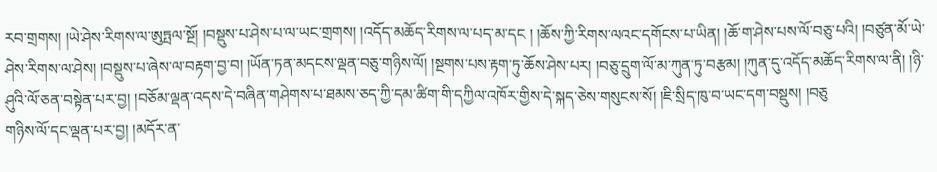རབ་གྲགས། །ཡེ་ཤེས་རིགས་ལ་ཨུཏྤལ་སྔོ། །བསྡུས་པ་ཤེས་པ་ལ་ཡང་གྲགས། །འདོད་མཆོད་རིགས་ལ་པད་མ་དང ། །ཆོས་ཀྱི་རིགས་ལའང་དགོངས་པ་ཡིན། །ཆོ་ག་ཤེས་པས་ལོ་བཅུ་པའི། །བཙུན་མོ་ཡེ་ཤེས་རིགས་ལ་ཤེས། །བསྡུས་པ་ཞེས་ལ་བརྟག་བྱ་བ། །ཡོན་ཏན་མདངས་ལྡན་བཅུ་གཉིས་ལོ། །སྔགས་པས་རྟག་ཏུ་ཆོས་ཤེས་པར། །བཅུ་དྲུག་ལོ་མ་ཀུན་ཏུ་བརྩམ། །ཀུན་དུ་འདོད་མཆོད་རིགས་ལ་ནི། །ཉི་ཤུའི་ལོ་ཅན་བསྟེན་པར་བྱ། །བཅོམ་ལྡན་འདས་དེ་བཞིན་གཤེགས་པ་ཐམས་ཅད་ཀྱི་དམ་ཚིག་གི་དཀྱིལ་འཁོར་གྱིས་དེ་སྐད་ཅེས་གསུངས་སོ། །ཇི་སྲིད་ཁུ་བ་ཡང་དག་བསྡུས། །བཅུ
གཉིས་ལོ་དང་ལྡན་པར་བྱ། །མདོར་ན་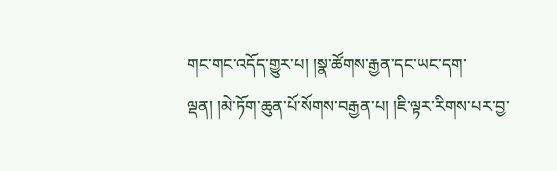གང་གང་འདོད་གྱུར་པ། །སྣ་ཚོགས་རྒྱན་དང་ཡང་དག་ལྡན། །མེ་ཏོག་ཆུན་པོ་སོགས་བརྒྱན་པ། །ཇི་ལྟར་རིགས་པར་བྱ་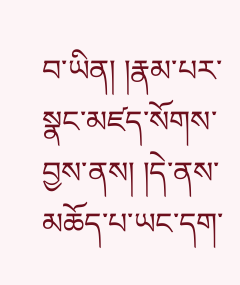བ་ཡིན། །རྣམ་པར་སྣང་མཛད་སོགས་བྱས་ནས། །དེ་ནས་མཆོད་པ་ཡང་དག་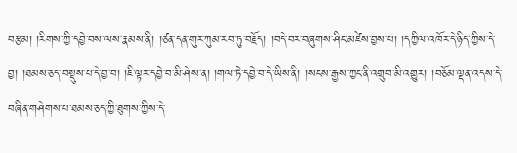བརྩམ། །རིགས་ཀྱི་དབྱེ་བས་ལས་རྣམས་ནི། །ཙན་དན་གུར་ཀུམ་རབ་ཏུ་བརྗོད། །བདེ་བར་བཞུགས་ཤིང་མཛེས་བྱས་པ། །དཀྱིལ་འཁོར་དེ་ཉིད་ཀྱིས་དེ་བྱ། །ཐམས་ཅད་བསྡུས་པ་དེ་བྱ་བ། །ཇི་ལྟར་དབྱེ་བ་མི་ཤེས་ན། །གལ་ཏེ་དབྱེ་བ་དེ་ཡིས་ནི། །སངས་རྒྱས་ཀྱང་ནི་འགྲུབ་མི་འགྱུར། །བཅོམ་ལྡན་འདས་དེ་བཞིན་གཤེགས་པ་ཐམས་ཅད་ཀྱི་ཐུགས་ཀྱིས་དེ་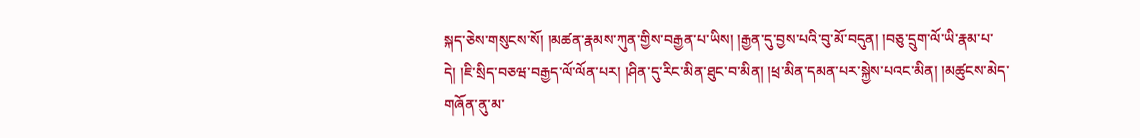སྐད་ཅེས་གསུངས་སོ། །མཚན་རྣམས་ཀུན་གྱིས་བརྒྱན་པ་ཡིས། །རྒྱན་དུ་བྱས་པའི་བུ་མོ་བདུན། །བཅུ་དྲུག་ལོ་ཡི་རྣམ་པ་དེ། །ཇི་སྲིད་བཅཝ་བརྒྱད་ལོ་ལོན་པར། །ཤིན་དུ་རིང་མིན་ཐུང་བ་མིན། །ཕྲ་མིན་དམན་པར་སྐྱེས་པའང་མིན། །མཚུངས་མེད་གཞོན་ནུ་མ་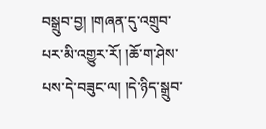བསྒྲུབ་བྱ། །གཞན་དུ་འགྲུབ་པར་མི་འགྱུར་རོ། །ཆོ་ག་ཤེས་པས་དེ་བཟུང་ལ། །དེ་ཉིད་སྒྲུབ་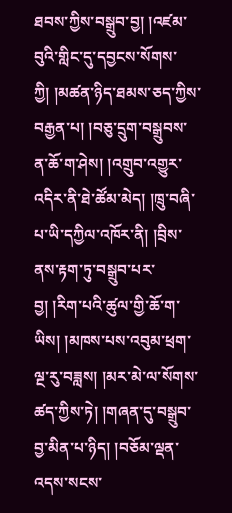ཐབས་ཀྱིས་བསྒྲུབ་བྱ། །འཛམ་བུའི་གླིང་དུ་དབྱངས་སོགས་ཀྱི། །མཚན་ཉིད་ཐམས་ཅད་ཀྱིས་བརྒྱན་པ། །བཅུ་དྲུག་བསྒྲུབས་ན་ཆོ་ག་ཤེས། །འགྲུབ་འགྱུར་འདིར་ནི་ཐེ་ཚོམ་མེད། །ཁྲུ་བཞི་པ་ཡི་དཀྱིལ་འཁོར་ནི། །བྲིས་ནས་རྟག་ཏུ་བསྒྲུབ་པར་བྱ། །རིག་པའི་ཚུལ་གྱི་ཆོ་ག་ཡིས། །མཁས་པས་འབུམ་ཕྲག་ལྔ་རུ་བཟླས། །མར་མེ་ལ་སོགས་ཚད་ཀྱིས་ཏེ། །གཞན་དུ་བསྒྲུབ་བྱ་མིན་པ་ཉིད། །བཅོམ་ལྡན་འདས་སངས་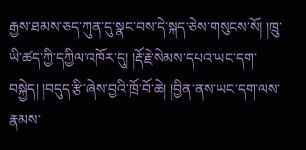རྒྱས་ཐམས་ཅད་ཀུན་དུ་སྣང་བས་དེ་སྐད་ཅེས་གསུངས་སོ། །ཁྲུ་ཡི་ཚད་ཀྱི་དཀྱིལ་འཁོར་དུ། །རྡོ་རྗེ་སེམས་དཔའ་ཡང་དག་བསྐྱེད། །བདུད་རྩི་ཞེས་བྱའི་ཁྲོ་བོ་ཆེ། །བྱིན་ནས་ཡང་དག་ལས་རྣམས་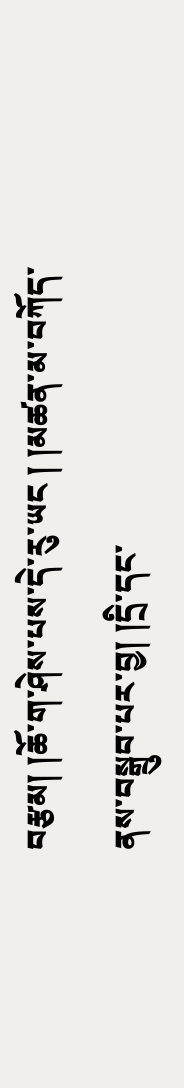བརྩམ། །ཆོ་ག་ཤེས་པས་དེ་རུ་ཡང ། །མཚན་མ་བཀོད་ནས་བསྒྲུབ་པར་བྱ། །དྲི་དང་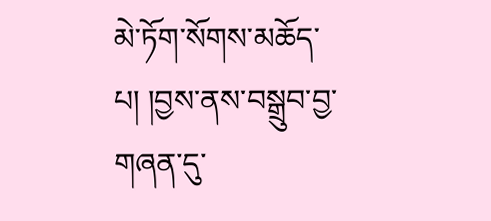མེ་ཏོག་སོགས་མཆོད་པ། །བྱས་ནས་བསྒྲུབ་བྱ་གཞན་དུ་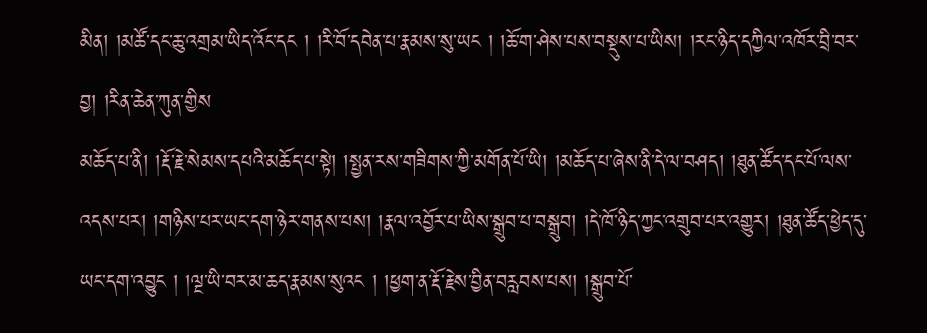མིན། །མཚོ་དང་ཆུ་འགྲམ་ཡིད་འོང་དང ། །རི་བོ་དབེན་པ་རྣམས་སུ་ཡང ། །ཆོ་ག་ཤེས་པས་བསྡུས་པ་ཡིས། །རང་ཉིད་དཀྱིལ་འཁོར་བྲི་བར་བྱ། །རིན་ཆེན་ཀུན་གྱིས
མཆོད་པ་ནི། །རྡོ་རྗེ་སེམས་དཔའི་མཆོད་པ་སྟེ། །སྤྱན་རས་གཟིགས་ཀྱི་མགོན་པོ་ཡི། །མཆོད་པ་ཞེས་ནི་དེ་ལ་བཤད། །ཐུན་ཚོད་དང་པོ་ལས་འདས་པར། །གཉིས་པར་ཡང་དག་ཉེར་གནས་པས། །རྣལ་འབྱོར་པ་ཡིས་སྒྲུབ་པ་བསྒྲུབ། །དེ་ཁོ་ཉིད་ཀྱང་འགྲུབ་པར་འགྱུར། །ཐུན་ཚོད་ཕྱེད་དུ་ཡང་དག་འབྱུང ། །ལྔ་ཡི་བར་མ་ཆད་རྣམས་སུའང ། །ཕྱག་ན་རྡོ་རྗེས་བྱིན་བརླབས་པས། །སྒྲུབ་པོ་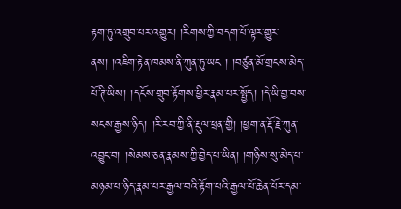རྟག་ཏུ་འགྲུབ་པར་འགྱུར། །རིགས་ཀྱི་བདག་པོ་ལྟར་གྱུར་ནས། །འཇིག་རྟེན་ཁམས་ནི་ཀུན་ཏུ་ཡང ། །བཙུན་མོ་གྲངས་མེད་པོ་ཊི་ཡིས། །དངོས་གྲུབ་རྟོགས་ཕྱིར་རྣམ་པར་སྤྱོད། །དེ་ཡི་བྱ་བས་སངས་རྒྱས་ཉིད། །རི་རབ་ཀྱི་ནི་རྡུལ་ཕྲན་གྱི། །ཕྱག་ན་རྡོ་རྗེ་ཀུན་འབྱུང་བ། །སེམས་ཅན་རྣམས་ཀྱི་བྱེད་པ་ཡིན། །གཉིས་སུ་མེད་པ་མཉམ་པ་ཉིད་རྣམ་པར་རྒྱལ་བའི་རྟོག་པའི་རྒྱལ་པོ་ཆེན་པོར་དམ་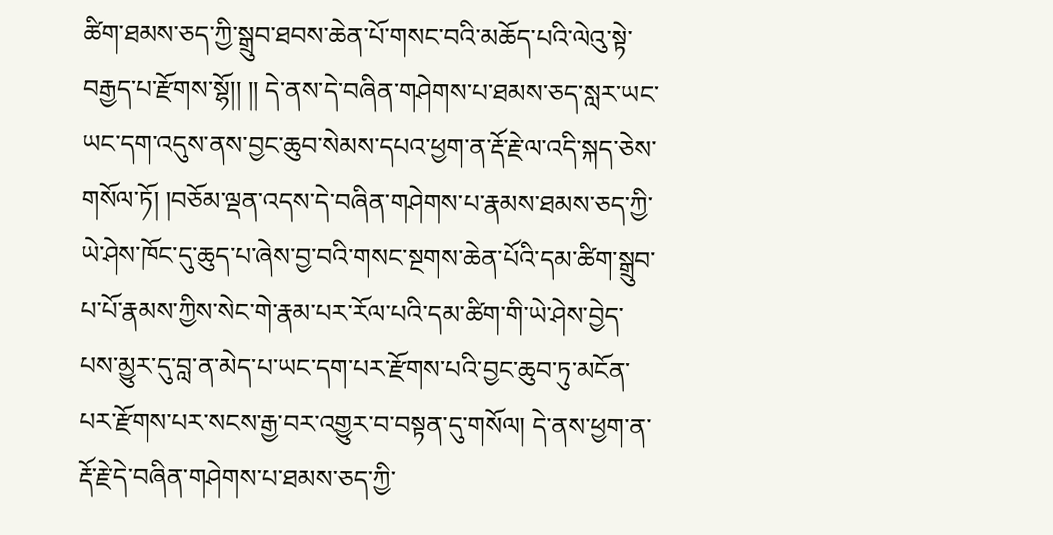ཚིག་ཐམས་ཅད་ཀྱི་སྒྲུབ་ཐབས་ཆེན་པོ་གསང་བའི་མཆོད་པའི་ལེའུ་སྟེ་བརྒྱད་པ་རྫོགས་སྷོ།། །། དེ་ནས་དེ་བཞིན་གཤེགས་པ་ཐམས་ཅད་སླར་ཡང་ཡང་དག་འདུས་ནས་བྱང་ཆུབ་སེམས་དཔའ་ཕྱག་ན་རྡོ་རྗེ་ལ་འདི་སྐད་ཅེས་གསོལ་ཏོ། །བཅོམ་ལྡན་འདས་དེ་བཞིན་གཤེགས་པ་རྣམས་ཐམས་ཅད་ཀྱི་ཡེ་ཤེས་ཁོང་དུ་ཆུད་པ་ཞེས་བྱ་བའི་གསང་སྔགས་ཆེན་པོའི་དམ་ཚིག་སྒྲུབ་པ་པོ་རྣམས་ཀྱིས་སེང་གེ་རྣམ་པར་རོལ་པའི་དམ་ཚིག་གི་ཡེ་ཤེས་བྱེད་པས་མྱུར་དུ་བླ་ན་མེད་པ་ཡང་དག་པར་རྫོགས་པའི་བྱང་ཆུབ་ཏུ་མངོན་པར་རྫོགས་པར་སངས་རྒྱ་བར་འགྱུར་བ་བསྟན་དུ་གསོལ། དེ་ནས་ཕྱག་ན་རྡོ་རྗེ་དེ་བཞིན་གཤེགས་པ་ཐམས་ཅད་ཀྱི་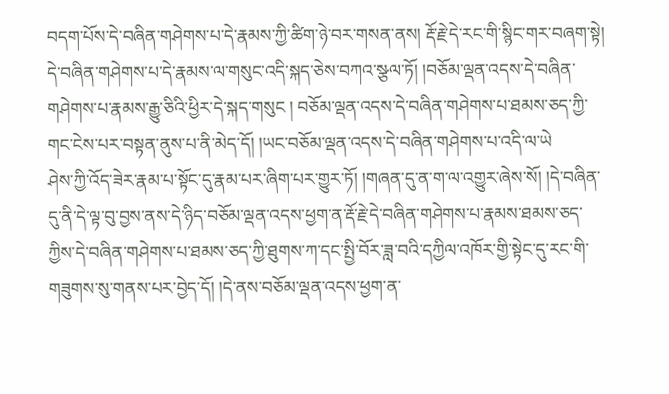བདག་པོས་དེ་བཞིན་གཤེགས་པ་དེ་རྣམས་ཀྱི་ཚིག་ཉེ་བར་གསན་ནས། རྡོ་རྗེ་དེ་རང་གི་སྙིང་གར་བཞག་སྟེ། དེ་བཞིན་གཤེགས་པ་དེ་རྣམས་ལ་གསུང་འདི་སྐད་ཅེས་བཀའ་སྩལ་ཏོ། །བཅོམ་ལྡན་འདས་དེ་བཞིན་གཤེགས་པ་རྣམས་རྒྱུ་ཅིའི་ཕྱིར་དེ་སྐད་གསུང ། བཅོམ་ལྡན་འདས་དེ་བཞིན་གཤེགས་པ་ཐམས་ཅད་ཀྱི་གང་ངེས་པར་བསྟན་ནུས་པ་ནི་མེད་དོ། །ཡང་བཅོམ་ལྡན་འདས་དེ་བཞིན་གཤེགས་པ་འདི་ལ་ཡེ
ཤེས་ཀྱི་འོད་ཟེར་རྣམ་པ་སྟོང་དུ་རྣམ་པར་ཞིག་པར་གྱུར་ཏོ། །གཞན་དུ་ན་ག་ལ་འགྱུར་ཞེས་སོ། །དེ་བཞིན་དུ་ནི་དེ་ལྟ་བུ་བྱས་ནས་དེ་ཉིད་བཅོམ་ལྡན་འདས་ཕྱག་ན་རྡོ་རྗེ་དེ་བཞིན་གཤེགས་པ་རྣམས་ཐམས་ཅད་ཀྱིས་དེ་བཞིན་གཤེགས་པ་ཐམས་ཅད་ཀྱི་ཐུགས་ཀ་དང་སྤྱི་བོར་ཟླ་བའི་དཀྱིལ་འཁོར་གྱི་སྟེང་དུ་རང་གི་གཟུགས་སུ་གནས་པར་བྱེད་དོ། །དེ་ནས་བཅོམ་ལྡན་འདས་ཕྱག་ན་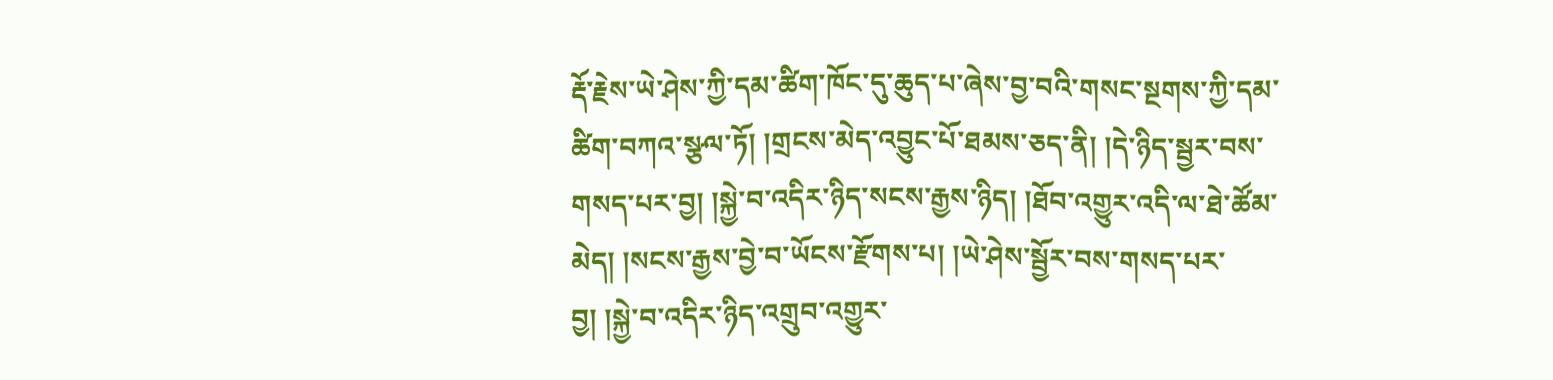རྡོ་རྗེས་ཡེ་ཤེས་ཀྱི་དམ་ཚིག་ཁོང་དུ་ཆུད་པ་ཞེས་བྱ་བའི་གསང་སྔགས་ཀྱི་དམ་ཚིག་བཀའ་སྩལ་ཏོ། །གྲངས་མེད་འབྱུང་པོ་ཐམས་ཅད་ནི། །དེ་ཉིད་སྦྱར་བས་གསད་པར་བྱ། །སྐྱེ་བ་འདིར་ཉིད་སངས་རྒྱས་ཉིད། །ཐོབ་འགྱུར་འདི་ལ་ཐེ་ཚོམ་མེད། །སངས་རྒྱས་བྱེ་བ་ཡོངས་རྫོགས་པ། །ཡེ་ཤེས་སྦྱོར་བས་གསད་པར་བྱ། །སྐྱེ་བ་འདིར་ཉིད་འགྲུབ་འགྱུར་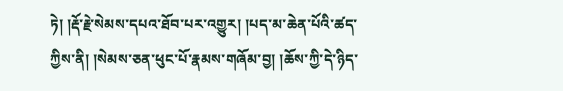ཏེ། །རྡོ་རྗེ་སེམས་དཔའ་ཐོབ་པར་འགྱུར། །པད་མ་ཆེན་པོའི་ཚད་ཀྱིས་ནི། །སེམས་ཅན་ཕུང་པོ་རྣམས་གཞོམ་བྱ། །ཆོས་ཀྱི་དེ་ཉིད་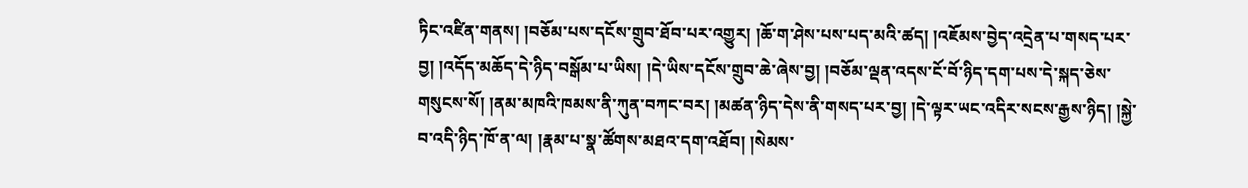ཏིང་འཛིན་གནས། །བཅོམ་པས་དངོས་གྲུབ་ཐོབ་པར་འགྱུར། །ཆོ་ག་ཤེས་པས་པད་མའི་ཚད། །འཇོམས་བྱེད་འདྲེན་པ་གསད་པར་བྱ། །འདོད་མཆོད་དེ་ཉིད་བསྒོམ་པ་ཡིས། །དེ་ཡིས་དངོས་གྲུབ་ཆེ་ཞེས་བྱ། །བཅོམ་ལྡན་འདས་ངོ་བོ་ཉིད་དག་པས་དེ་སྐད་ཅེས་གསུངས་སོ། །ནམ་མཁའི་ཁམས་ནི་ཀུན་བཀང་བར། །མཚན་ཉིད་དེས་ནི་གསད་པར་བྱ། །དེ་ལྟར་ཡང་འདིར་སངས་རྒྱས་ཉིད། །སྐྱེ་བ་འདི་ཉིད་ཁོ་ན་ལ། །རྣམ་པ་སྣ་ཚོགས་མཐའ་དག་འཐོབ། །སེམས་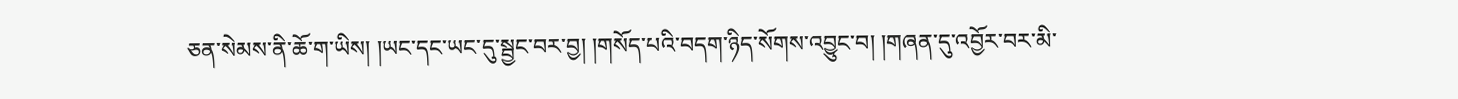ཅན་སེམས་ནི་ཆོ་ག་ཡིས། །ཡང་དང་ཡང་དུ་སྦྱང་བར་བྱ། །གསོད་པའི་བདག་ཉིད་སོགས་འབྱུང་བ། །གཞན་དུ་འབྱོར་བར་མི་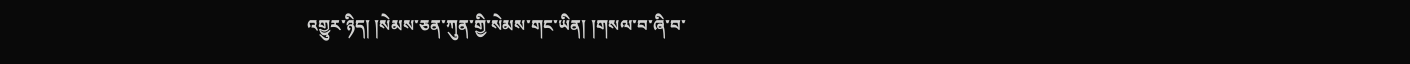འགྱུར་ཉིད། །སེམས་ཅན་ཀུན་གྱི་སེམས་གང་ཡིན། །གསལ་བ་ཞི་བ་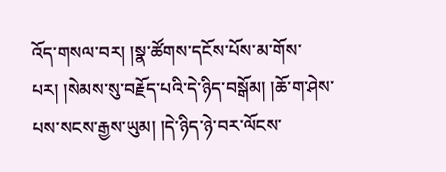འོད་གསལ་བར། །སྣ་ཚོགས་དངོས་པོས་མ་གོས་པར། །སེམས་སུ་བརྗོད་པའི་དེ་ཉིད་བསྒོམ། །ཆོ་ག་ཤེས་པས་སངས་རྒྱས་ཡུམ། །དེ་ཉིད་ཉེ་བར་ལོངས་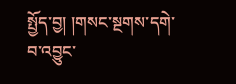སྤྱོད་བྱ། །གསང་སྔགས་དགེ་བ་འབྱུང་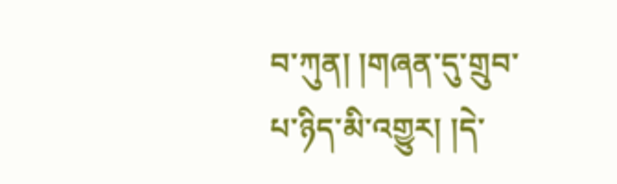བ་ཀུན། །གཞན་དུ་གྲུབ་པ་ཉིད་མི་འགྱུར། །དེ་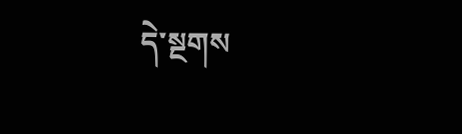དེ་སྔགས